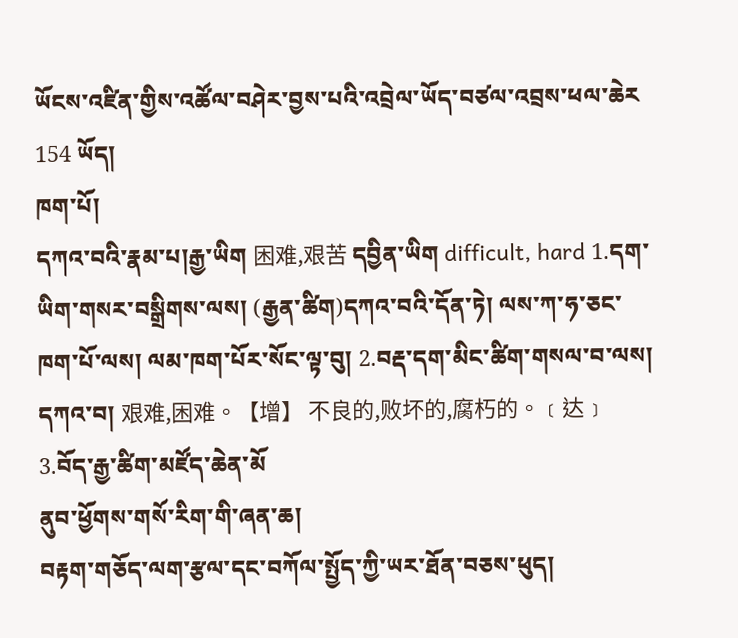ཡོངས་འཛིན་གྱིས་འཚོལ་བཤེར་བྱས་པའི་འབྲེལ་ཡོད་བཙལ་འབྲས་ཕལ་ཆེར 154 ཡོད།
ཁག་པོ།
དཀའ་བའི་རྣམ་པ།རྒྱ་ཡིག 困难,艰苦 དབྱིན་ཡིག difficult, hard 1.དག་ཡིག་གསར་བསྒྲིགས་ལས། (རྒྱན་ཚིག)དཀའ་བའི་དོན་ཏེ། ལས་ཀ་ཧ་ཅང་ཁག་པོ་ལས། ལམ་ཁག་པོར་སོང་ལྟ་བུ། 2.བརྡ་དག་མིང་ཚིག་གསལ་བ་ལས། དཀའ་བ། 艰难,困难。【增】 不良的,败坏的,腐朽的。﹝达﹞ 3.བོད་རྒྱ་ཚིག་མཛོད་ཆེན་མོ
ནུབ་ཕྱོགས་གསོ་རིག་གི་ཞན་ཆ།
བརྟག་གཅོད་ལག་རྩལ་དང་བཀོལ་སྤྱོད་ཀྱི་ཡར་ཐོན་བཅས་ཕུད།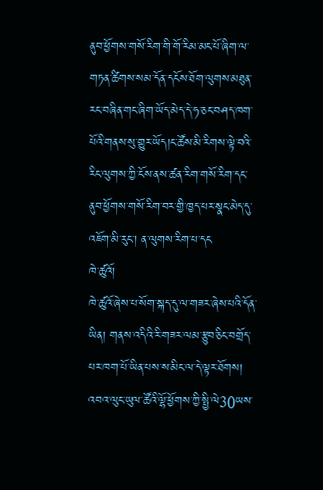ནུབ་ཕྱོགས་གསོ་རིག་གི་གོ་རིམ་མང་པོ་ཞིག་ལ་གཏན་ཚིགས་སམ་དོན་དངོས་ཐོག་ལུགས་མཐུན་རང་བཞིན་གང་ཞིག་ཡོད་མེད་དེ་ཧ་ཅང་བཤད་ཁག་པོའི་གནས་སུ་གྱུར་ཡོད།ང་ཚོས་མི་རིགས་ལྟེ་བའི་རིང་ལུགས་ཀྱི་ངོས་ནས་ཚན་རིག་གསོ་རིག་དང་ནུབ་ཕྱོགས་གསོ་རིག་བར་གྱི་ཁྱད་པར་སྣང་མེད་དུ་འཇོག་མི་རུང་། ན་ལུགས་རིག་པ་དང
ཁེ་ཚུའོ།
ཁེ་ཚུའོ་ཞེས་པ་སོག་སྐད་དུ་ལ་གཟར་ཞེས་པའི་དོན་ཡིན། གནས་འདིའི་རི་གཟར་ལམ་རྩུབ་ཅིང་བགྲོད་པར་ཁག་པོ་ཡིན་པས་ས་མིང་ལ་དེ་ལྟར་ཐོགས། འབའ་ལུང་ཡུལ་ཚོའི་ལྷོ་ཕྱོགས་ཀྱི་སྤྱི་ལེ30ཡས་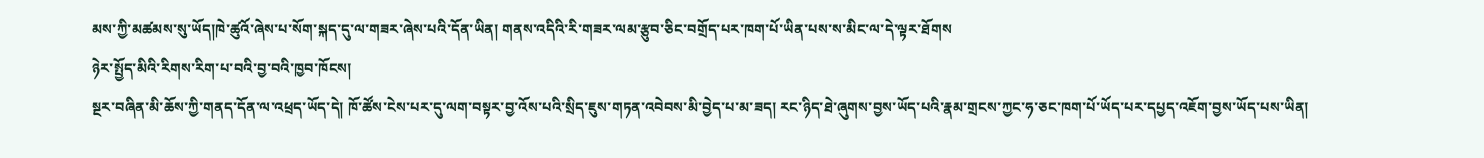མས་ཀྱི་མཚམས་སུ་ཡོད།ཁེ་ཚུའོ་ཞེས་པ་སོག་སྐད་དུ་ལ་གཟར་ཞེས་པའི་དོན་ཡིན། གནས་འདིའི་རི་གཟར་ལམ་རྩུབ་ཅིང་བགྲོད་པར་ཁག་པོ་ཡིན་པས་ས་མིང་ལ་དེ་ལྟར་ཐོགས
ཉེར་སྤྱོད་མིའི་རིགས་རིག་པ་བའི་བྱ་བའི་ཁྱབ་ཁོངས།
སྔར་བཞིན་མི་ཆོས་ཀྱི་གནད་དོན་ལ་འཕྲད་ཡོད་དེ། ཁོ་ཚོས་ངེས་པར་དུ་ལག་བསྟར་བྱ་འོས་པའི་སྲིད་ཇུས་གཏན་འབེབས་མི་བྱེད་པ་མ་ཟད། རང་ཉིད་ཐེ་ཞུགས་བྱས་ཡོད་པའི་རྣམ་གྲངས་ཀྱང་ཧ་ཅང་ཁག་པོ་ཡོད་པར་དཔྱད་འཇོག་བྱས་ཡོད་པས་ཡིན།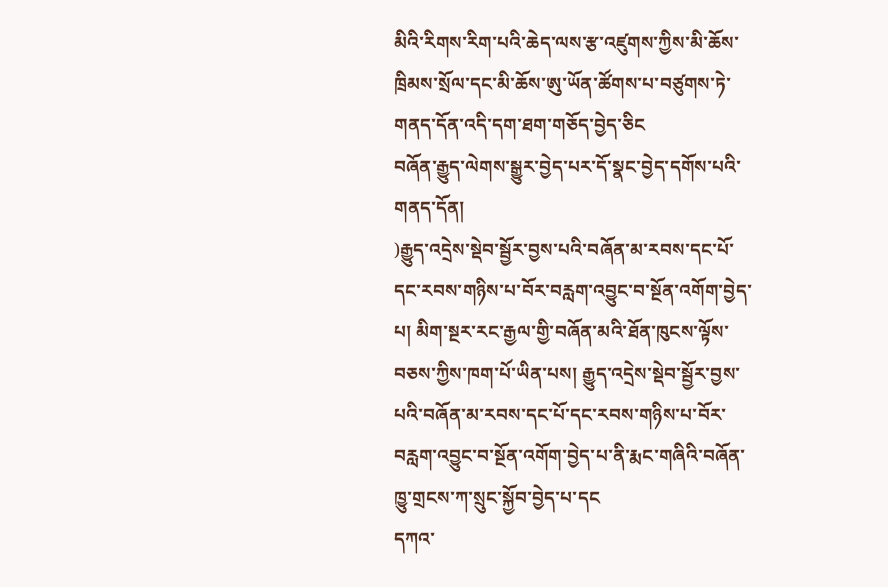མིའི་རིགས་རིག་པའི་ཆེད་ལས་རྩ་འཛུགས་ཀྱིས་མི་ཆོས་ཁྲིམས་སྲོལ་དང་མི་ཆོས་ཨུ་ཡོན་ཚོགས་པ་བཙུགས་ཏེ་གནད་དོན་འདི་དག་ཐག་གཅོད་བྱེད་ཅིང
བཞོན་རྒྱུད་ལེགས་སྒྱུར་བྱེད་པར་དོ་སྣང་བྱེད་དགོས་པའི་གནད་དོན།
)རྒྱུད་འདྲེས་སྡེབ་སྦྱོར་བྱས་པའི་བཞོན་མ་རབས་དང་པོ་དང་རབས་གཉིས་པ་བོར་བརླག་འབྱུང་བ་སྔོན་འགོག་བྱེད་པ། མིག་སྔར་རང་རྒྱལ་གྱི་བཞོན་མའི་ཐོན་ཁུངས་ལྟོས་བཅས་ཀྱིས་ཁག་པོ་ཡིན་པས། རྒྱུད་འདྲེས་སྡེབ་སྦྱོར་བྱས་པའི་བཞོན་མ་རབས་དང་པོ་དང་རབས་གཉིས་པ་བོར་བརླག་འབྱུང་བ་སྔོན་འགོག་བྱེད་པ་ནི་རྨང་གཞིའི་བཞོན་ཁྱུ་གྲངས་ཀ་སྲུང་སྐྱོབ་བྱེད་པ་དང
དཀའ་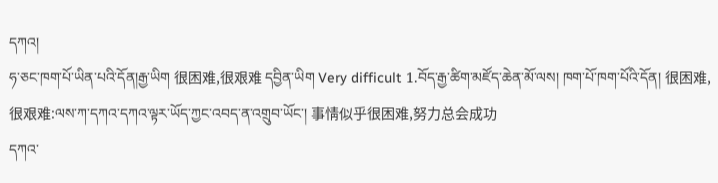དཀའ།
ཧ་ཅང་ཁག་པོ་ཡིན་པའི་དོན།རྒྱ་ཡིག 很困难,很艰难 དབྱིན་ཡིག Very difficult 1.བོད་རྒྱ་ཚིག་མཛོད་ཆེན་མོ་ལས། ཁག་པོ་ཁག་པོའི་དོན། 很困难,很艰难:ལས་ཀ་དཀའ་དཀའ་ལྟར་ཡོད་ཀྱང་འབད་ན་འགྲུབ་ཡོང་། 事情似乎很困难,努力总会成功
དཀའ་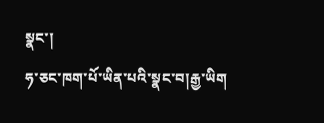སྣང་།
ཧ་ཅང་ཁག་པོ་ཡིན་པའི་སྣང་བ།རྒྱ་ཡིག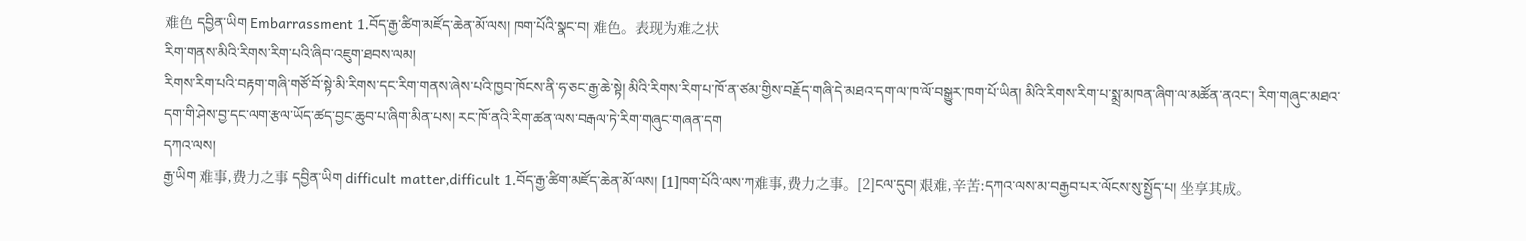难色 དབྱིན་ཡིག Embarrassment 1.བོད་རྒྱ་ཚིག་མཛོད་ཆེན་མོ་ལས། ཁག་པོའི་སྣང་བ། 难色。表现为难之状
རིག་གནས་མིའི་རིགས་རིག་པའི་ཞིབ་འཇུག་ཐབས་ལམ།
རིགས་རིག་པའི་བརྟག་གཞི་གཙོ་བོ་སྟེ་མི་རིགས་དང་རིག་གནས་ཞེས་པའི་ཁྱབ་ཁོངས་ནི་ཧ་ཅང་རྒྱ་ཆེ་སྟེ། མིའི་རིགས་རིག་པ་ཁོ་ན་ཙམ་གྱིས་བརྗོད་གཞི་དེ་མཐའ་དག་ལ་ཁ་ལོ་བསྒྱུར་ཁག་པོ་ཡིན། མིའི་རིགས་རིག་པ་སྨྲ་མཁན་ཞིག་ལ་མཚོན་ནའང་། རིག་གཞུང་མཐའ་དག་གི་ཤེས་བྱ་དང་ལག་རྩལ་ཡོད་ཚད་བྱང་ཆུབ་པ་ཞིག་མིན་པས། རང་ཁོ་ནའི་རིག་ཚན་ལས་བརྒལ་ཏེ་རིག་གཞུང་གཞན་དག
དཀའ་ལས།
རྒྱ་ཡིག 难事,费力之事 དབྱིན་ཡིག difficult matter,difficult 1.བོད་རྒྱ་ཚིག་མཛོད་ཆེན་མོ་ལས། [1]ཁག་པོའི་ལས་ཀ难事,费力之事。[2]ངལ་དུབ། 艰难,辛苦:དཀའ་ལས་མ་བརྒྱབ་པར་ལོངས་སུ་སྤྱོད་པ། 坐享其成。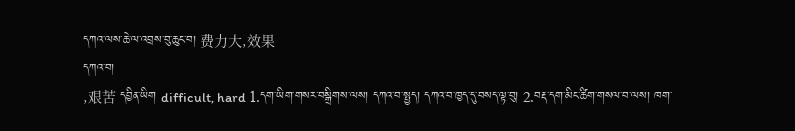དཀའ་ལས་ཆེ་ལ་འབྲས་བུ་ཆུང་བ། 费力大,效果
དཀའ་བ།
,艰苦 དབྱིན་ཡིག difficult, hard 1.དག་ཡིག་གསར་བསྒྲིགས་ལས། དཀའ་བ་སྤྱད། དཀའ་བ་ཁྱད་དུ་བསད་ལྟ་བུ། 2.བརྡ་དག་མིང་ཚིག་གསལ་བ་ལས། ཁག་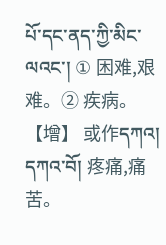པོ་དང་ནད་ཀྱི་མིང་ལའང་། ① 困难,艰难。② 疾病。【增】 或作དཀའ། དཀའ་བོ། 疼痛,痛苦。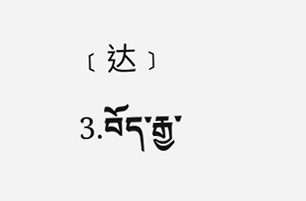﹝达﹞ 3.བོད་རྒྱ་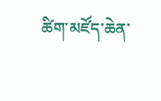ཚིག་མཛོད་ཆེན་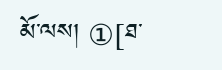མོ་ལས། ①[ཐ་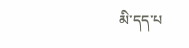མི་དད་པ